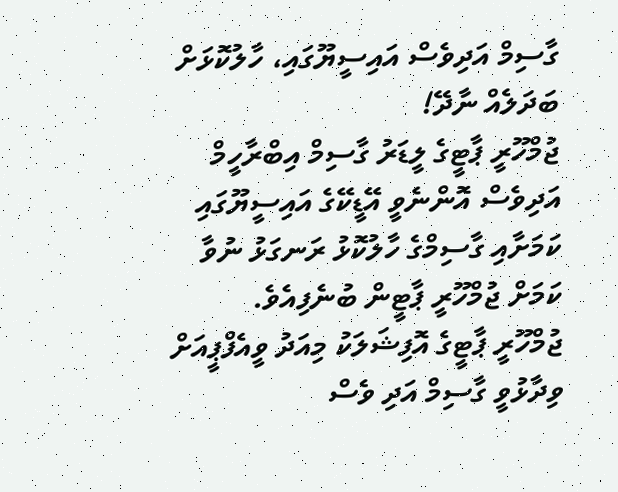ގާސިމް އަދިވެސް އައިސީޔޫގައި، ހާލުކޮޅަށް ބަދަލެއް ނާދޭ!
ޖުމްހޫރީ ޕާޓީގެ ލީޑަރު ގާސިމް އިބްރާހީމް އަދިވެސް އޮންނެވީ އޭޑީކޭގެ އައިސީޔޫގައި ކަމަށާއި ގާސިމްގެ ހާލުކޮޅު ރަނގަޅު ނުވާ ކަމަށް ޖުމްހޫރީ ޕާޓީން ބުނެފިއެވެ.
ޖުމްހޫރީ ޕާޓީގެ އޮފިޝަލަކު މިއަދު ވީއެފްޕީއަށް ވިދާޅުވީ ގާސިމް އަދި ވެސް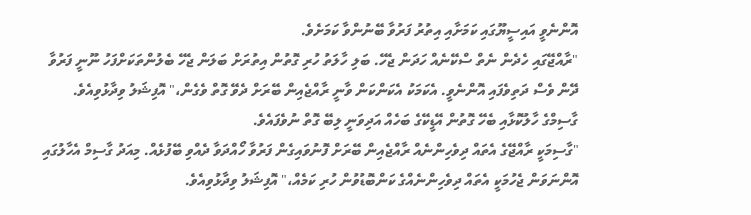އޮންނެވީ އައިސީޔޫގައި ކަމަށާއި އިތުރު ފަރުވާ ބޭނުންވާ ކަމަށެވެ.
"ރާއްޖޭގައި ހެދެން ނެތް ސްކޭނެއް ހަދަން ޖެހޭ. ބަލި ހާލަތު ހުރި ގޮތުން އިތުރަށް ބަލަން ޖެހޭ ބެލުންތަކަށްފަހު ނޫނީ ފަރުވާ ދޭން ވެސް ދަތިވެފައި އޮންނެވީ. އެކަމަކު އެކަންކަން ވާނީ ރާއްޖެއިން ބޭރަށް ދެވޭ ގޮތް ވެގެން،" އޮފިޝަލު ވިދާޅުވިއެވެ.
ގާސިމްގެ ހާލުކޮޅާއި ބެހޭ ގޮތުން އޭޑީކޭގެ ބަހެއް އަދިވަނީ ލިބޭ ގޮތް ނުވެފައެވެ.
"ގާސިމަކީ ރާއްޖޭގެ އެތައް ދިވެހިންނެއް ރާއްޖެއިން ބޭރަށް ފޮނުވައިގެން ފަރުވާ ހޯއްދަވާ ދެއްވި ބޭފުޅެއް. މިއަދު ގާސިމް އެހާލުގައި އޮންނަވަން ޖެހުމަކީ އެތައް ދިވެހިންނެއްގެ ކަންބޮޑުވުން ހުރި ކަމެއް،" އޮފިޝަލު ވިދާޅުވިއެވެ.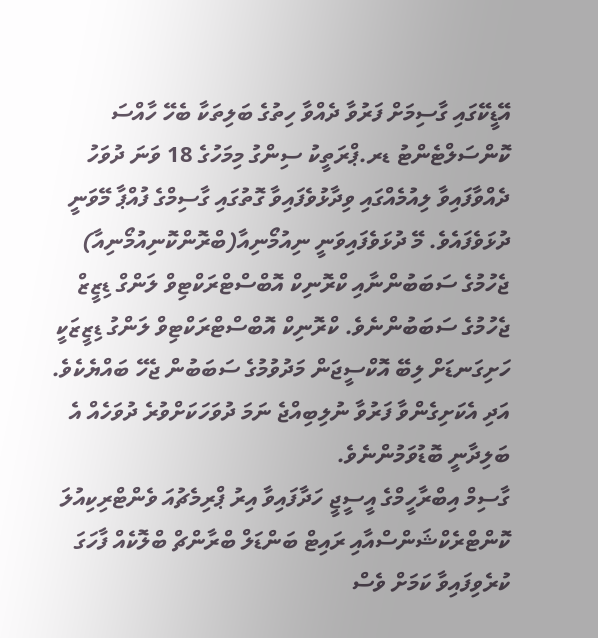އޭޑީކޭގައި ގާސިމަށް ފަރުވާ ދެއްވާ ހިތުގެ ބަލިތަކާ ބެހޭ ހާއްސަ ކޮންސަލްޓެންޓު ޑރ.ޕްރަތީކު ސިންގު މިމަހުގެ 18 ވަނަ ދުވަހު ދެއްވާފައިވާ ލިއުމެއްގައި ވިދާޅުވެފައިވާ ގޮތުގައި ގާސިމްގެ ފުއްޕާ މޭވަނީ ދުޅަވެފައެވެ. މޭ ދުޅަވެފައިވަނީ ނިއުމޯނިއާ(ބްރޮންކޮނިއުމޯނިއާ) ޖެހުމުގެ ސަބަބުންނާއި ކްރޮނިކް އޮބްސްޓްރަކްޓިވް ލަންގް ޑިޒީޒް ޖެހުމުގެ ސަބަބުންނެވެ. ކްރޮނިކް އޮބްސްޓްރަކްޓިވް ލަންގު ޑިޒީޒަކީ ހަށިގަނޑަށް ލިބޭ އޮކްސީޖަން މަދުވުމުގެ ސަބަބުން ޖެހޭ ބައްޔެކެވެ. އަދި އެކަށިގެންވާ ފަރުވާ ނުލިބިއްޖެ ނަމަ ދުވަހަކަށްވުރެ ދުވަހެއް އެ ބަލިދާނީ ބޮޑުވަމުންނެވެ.
ގާސިމް އިބްރާހީމްގެ އީސީޖީ ހަދާފައިވާ އިރު ޕްރިމެޗުއަ ވެންޓްރިކިއުލަ ކޮންޓްރެކްޝަންސްއާއި ރައިޓް ބަންޑަލް ބްރާންޗް ބްލޮކެއް ފާހަގަ ކުރެވިފައިވާ ކަމަށް ވެސް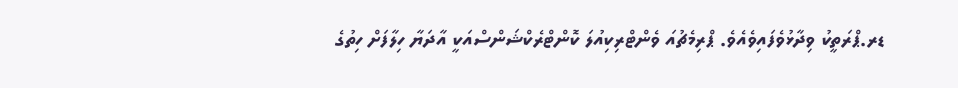ޑރ.ޕްރަތީކު ވިދާޅުވެފައިވެއެވެ. ޕްރިމެޗުއަ ވެންޓްރިކިއުލަ ކޮންޓްރެކްޝަންސްއަކީ އާދަޔާ ހިލާފަށް ހިތުގެ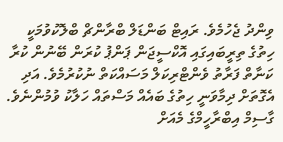ވިންދު ޖެހުމެވެ. ރައިޓް ބަންޑަލް ބްރާންޗް ބްލޮކުވުމަކީ ހިތުގެ ތިރީބައިގައި އޮކްސީޖަން ޕަންޕު ކުރަން ބޭނުން ކުރާ ކަނާތް ފަރާތު ވެންޓްރިކަލް މަސައްކަތް ނުކުރުމެވެ. އަދި އެގޮތަށް ދިމާވަނީ ހިތުގެ ބައެއް މަސްތައް ހަލާކު ވުމުންނެވެ.
ގާސިމް އިބްރާހީމްގެ މެއަށް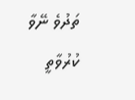ތަދުވެ ނޭވާ ކުރުވާތީ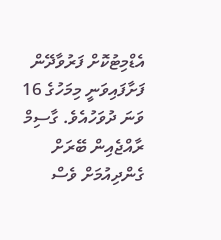އެޑްމިޓުކޮށް ފަރުވާދޭން ފަށާފައިވަނީ މިމަހުގެ 16 ވަނަ ދުވަހުއެވެ. ގާސިމް ރާއްޖެއިން ބޭރަށް ގެންދިއުމަށް ވެސް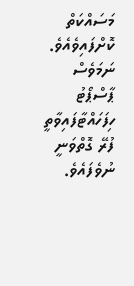މަސައްކަތް ކޮށްފައިވެއެވެ. ނަމަވެސް ޕާސްޕޯޓު ހިފަހައްޓާފައިވާތީ ފުރޭ ގޮތްވަނީ ނުވެފައެވެ.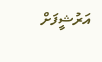އަރުޝީފަށް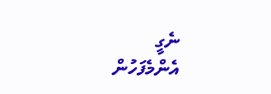ނެގީ
އެންމެފަހުން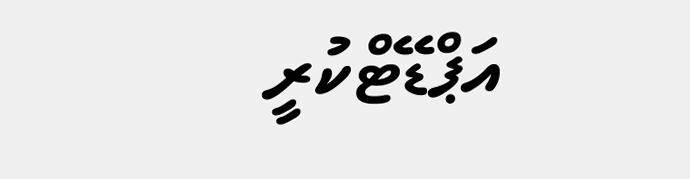އަޕްޑޭޓްކުރީ